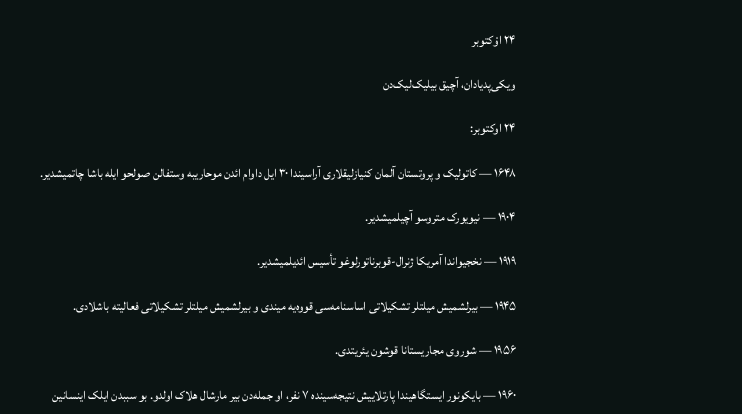۲۴ اوْکتوبر

ویکی‌پدیادان، آچیق بیلیک‌لیک‌دن

۲۴ اوکتوبر:

۱۶۴۸ — کاتولیک و پروتستان آلمان کنیازلیقلاری آراسیندا ۳۰ ایل داوام ائدن موحاریبه وستفالن صولحو ایله باشا چاتمیشدیر.

۱۹۰۴ — نیویورک متروسو آچیلمیشدیر.

۱۹۱۹ — نخجیواندا آمریکا ژنرال-قوبرناتورلوغو تأسیس ائدیلمیشدیر.

۱۹۴۵ — بیرلشمیش میلتلر تشکیلاتی اساسنامه‌سی قووه‌یه میندی و بیرلشمیش میلتلر تشکیلاتی فعالیته باشلادی.

۱۹۵۶ — شوروی مجاریستانا قوشون یئریتدی.

۱۹۶۰ — بایکونور ایستگاهیندا پارتلاییش نتیجه‌سینده ۷ نفر، او جمله‌دن بیر مارشال هلاک اولدو. بو سببدن ایلک اینسانین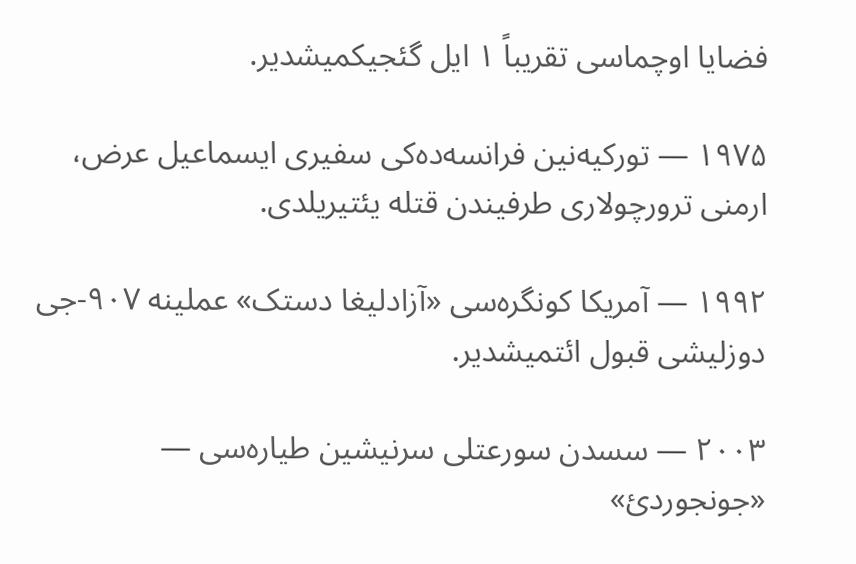فضایا اوچماسی تقریباً ۱ ایل گئجیکمیشدیر.

۱۹۷۵ — تورکیه‌نین فرانسه‌ده‌کی سفیری ایسماعیل عرض، ارمنی ترورچولاری طرفیندن قتله یئتیریلدی.

۱۹۹۲ — آمریکا کونگره‌سی «آزادلیغا دستک» عملینه ۹۰۷-جی دوزلیشی قبول ائتمیشدیر.

۲۰۰۳ — سسدن سورعتلی سرنیشین طیاره‌سی — «جونجوردئ»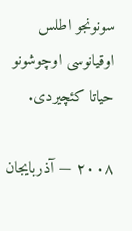سونونجو اطلس اوقیانوسی اوچوشونو حیاتا کئچیردی.

۲۰۰۸ — آذربایجان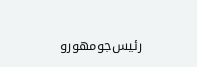رئیس‌جومهورو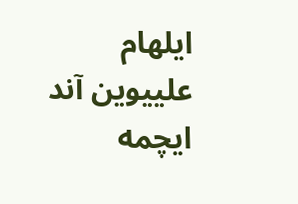ایلهام علییوین آند ایچمه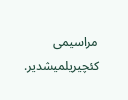مراسیمی کئچیریلمیشدیر.